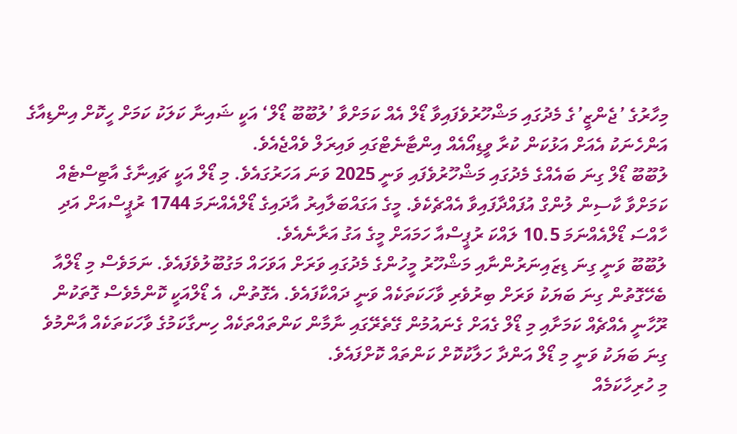މިހާރުގެ ’ޖެންޒީ’ގެ މެދުގައި މަޝްހޫރުވެފައިވާ ޑޯލް އެއް ކަމަށްވާ ’ލުބޫބޫ ޑޯލް‘ އަކީ ޝައިނާ ކަލަކު ކަމަށް ހީކޮށް އިންޑިއާގެ އަންހެނަކު އެއަށް އަޅުކަން ކުރާ ވީޑިއޯއެއް އިންޓާނެޓްގައި ވައިރަލް ވެއްޖެއެވެ.
ލުބޫބޫ ޑޯލް ގިނަ ބައެއްގެ މެދުގައި މަޝްހޫރުވެފައި ވަނީ 2025 ވަނަ އަހަރުގައެވެ. މި ޑޯލް އަކީ ޗައިނާގެ އާޓިސްޓެއް ކަމަށްވާ ކާސިން ލުންގް އުފައްދާފައިވާ އެއްޗެކެވެ. މީގެ އަގައްބަލާއިރު އާދައިގެ ޑޯލްއެއްނަމަ 1744 ރުޕީސްއަށް އަދި ހާއްސަ ޑޯލްއެއްނަމަ 10.5 ލައްކަ ރުޕީސްއާ ހަމައަށް މީގެ އަގު އަރާނެއެވެ.
ލުބޫބޫ ވަނީ ގިނަ ޑިޒައިނަރުންނާއި މަޝްހޫރު މީހުންގެ މެދުގައި ވަރަށް އަވަހައް މަގުބޫލުވެފައެވެ. ނަމަވެސް މި ޑޯލްއާ ބެހޭގޮތުން ގިނަ ބަޔަކު ވަރަށް ބިރުވެރި ވާހަކަތަކެއް ވަނީ ދައްކާފައެވެ. އެގޮތުން، އެ ޑޯލްއަކީ ކޮންމެވެސް ގޮތަކުން ރޫހާނީ އެއްޗެއް ކަމަށާއި މި ޑޯލް ގެއަށް ގެނައުމުން ގޭތެރޭގައި ނާމާން ކަންތައްތަކެއް ހިނގާކަމުގެ ވާހަކަތަކެއް އާންމުވެ ގިނަ ބަޔަކު ވަނީ މި ޑޯލް އަންދާ ހަލާކުކޮށް ކަންތައް ކޮށްފައެވެ.
މި ހުރިހާކަމެއް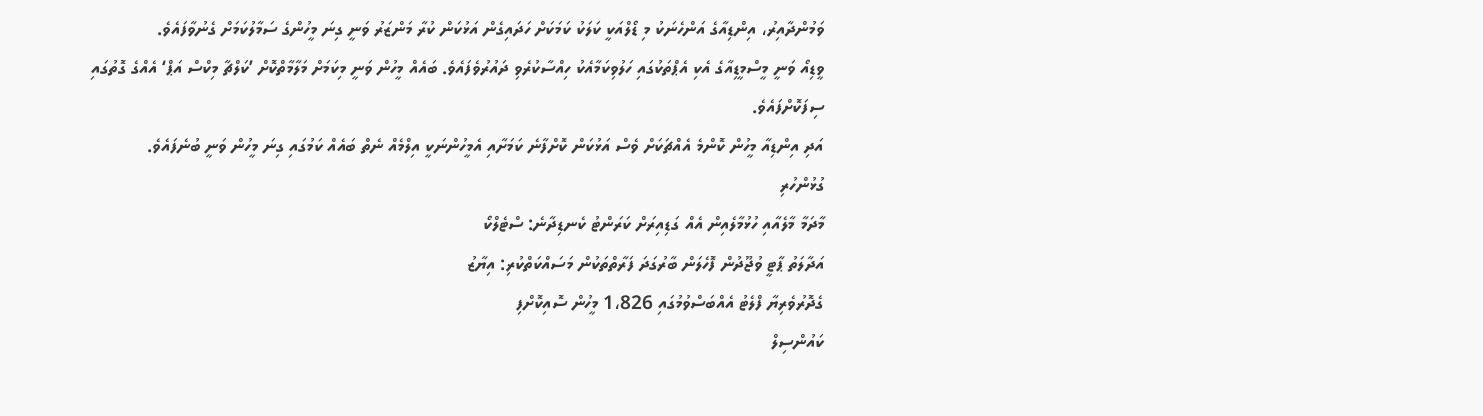ވަމުންދާއިރު، އިންޑިއާގެ އަންހެނަކު މި ޑޯލްއަކީ ކަލަކު ކަމަކަށް ހަދައިގެން އަޅުކަން ކުރާ މަންޒަރު ވަނީ ގިނަ މީހުންގެ ސަމާލުކަމަށް ގެނުވާފައެވެ.
ވީޑިއޯ ވަނީ މީސްމީޑިއާގެ އެކި އެޕްތަކުގައި ހަލުވިކަމާއެކު ހިއްސާކުރެވި ދައުރުވެފައެވެ. ބައެއް މީހުން ވަނީ މިކަމަށް މަލާމާތްކޮށް ’ކަލްޗާ މިކްސް އަޕް‘ އެއްގެ ގޮތުގައި ސިފަކޮށްފައެވެ.
އަދި އިންޑިއާ މީހުން ކޮންމެ އެއްޗަކަށް ވެސް އަޅުކަން ކޮށްފާނެ ކަމަށާއި އެމީހުންނަކީ އިލްމެއް ނެތް ބައެއް ކަމުގައި ގިނަ މީހުން ވަނީ ބުނެފައެވެ.
ގުޅުންހުރި
މާދަމާ މާލެއާއި ހުޅުމާލެއިން އެއް ގަޑިއިރަށް ކަރަންޓު ކެނޑިދާނެ: ސްޓެލްކޯ
އަދާލަތު ޕާޓީ ވުޖޫދުން ފޮހެލަން ބާރުގަދަ ފަރާތްތަކުން މަސައްކަތްކުރި: އިޔާޒު
ގެދޮރުވެރިޔާ ފްލެޓު އެއްބަސްވުމުގައި 1،826 މީހުން ސޮއިކޮށްފި
ކައުންސިލް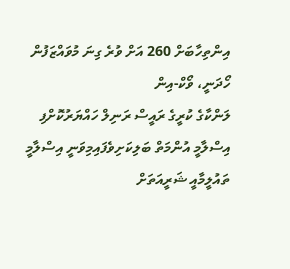އިންތިހާބަށް 260 އަށް ވުރެ ގިނަ މުވައްޒަފުން ހޯދަނީ، ވޯކް-އިން
ލަންކާގެ ކުރީގެ ރައީސް ރަނިލް ހައްޔަރުކޮށްފި
އިސްލާމީ އުންމަތް ބަލިކަށިވެފައިމިވަނީ އިސްލާމީ ތައުލީމާއީ ޝަރީއަތަށް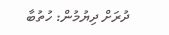ދުރަށް ދިޔުމުން: ހުތުބާ